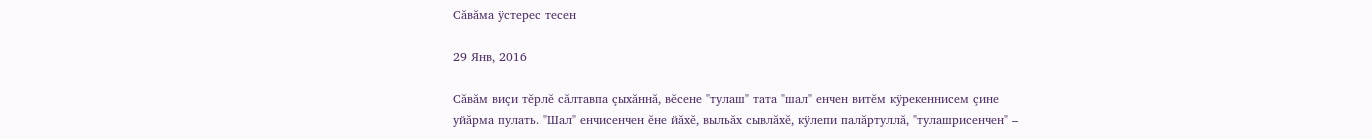Сăвăма ÿстерес тесен

29 Янв, 2016

Сăвăм виçи тĕрлĕ сăлтавпа çыхăннă, вĕсене "тулаш" тата "шал" енчен витĕм кÿрекеннисем çине уйăрма пулать. "Шал" енчисенчен ĕне йăхĕ, выльăх сывлăхĕ, кÿлепи палăртуллă, "тулашрисенчен" –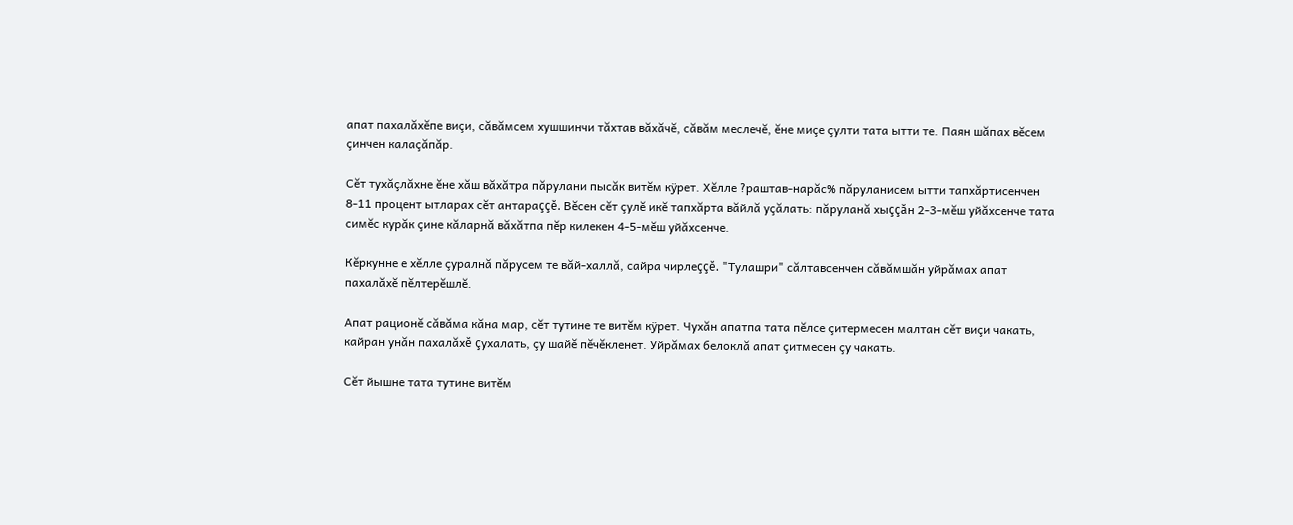апат пахалăхĕпе виçи, сăвăмсем хушшинчи тăхтав вăхăчĕ, сăвăм меслечĕ, ĕне миçе çулти тата ытти те. Паян шăпах вĕсем çинчен калаçăпăр.

Сĕт тухăçлăхне ĕне хăш вăхăтра пăрулани пысăк витĕм кÿрет. Хĕлле ?раштав-нарăс% пăруланисем ытти тапхăртисенчен 8-11 процент ытларах сĕт антараççĕ. Вĕсен сĕт çулĕ икĕ тапхăрта вăйлă уçăлать: пăруланă хыççăн 2-3-мĕш уйăхсенче тата симĕс курăк çине кăларнă вăхăтпа пĕр килекен 4-5-мĕш уйăхсенче.

Кĕркунне е хĕлле çуралнă пăрусем те вăй-халлă, сайра чирлеççĕ. "Тулашри" сăлтавсенчен сăвăмшăн уйрăмах апат пахалăхĕ пĕлтерĕшлĕ.

Апат рационĕ сăвăма кăна мар, сĕт тутине те витĕм кÿрет. Чухăн апатпа тата пĕлсе çитермесен малтан сĕт виçи чакать, кайран унăн пахалăхĕ çухалать, çу шайĕ пĕчĕкленет. Уйрăмах белоклă апат çитмесен çу чакать.

Сĕт йышне тата тутине витĕм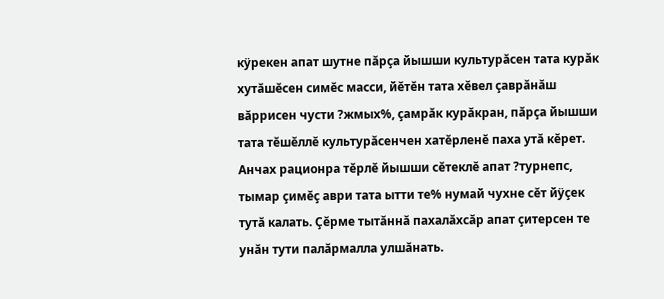кÿрекен апат шутне пăрçа йышши культурăсен тата курăк хутăшĕсен симĕс масси, йĕтĕн тата хĕвел çаврăнăш вăррисен чусти ?жмых%, çамрăк курăкран, пăрçа йышши тата тĕшĕллĕ культурăсенчен хатĕрленĕ паха утă кĕрет. Анчах рационра тĕрлĕ йышши сĕтеклĕ апат ?турнепс, тымар çимĕç аври тата ытти те% нумай чухне сĕт йÿçек тутă калать. Çĕрме тытăннă пахалăхсăр апат çитерсен те унăн тути палăрмалла улшăнать.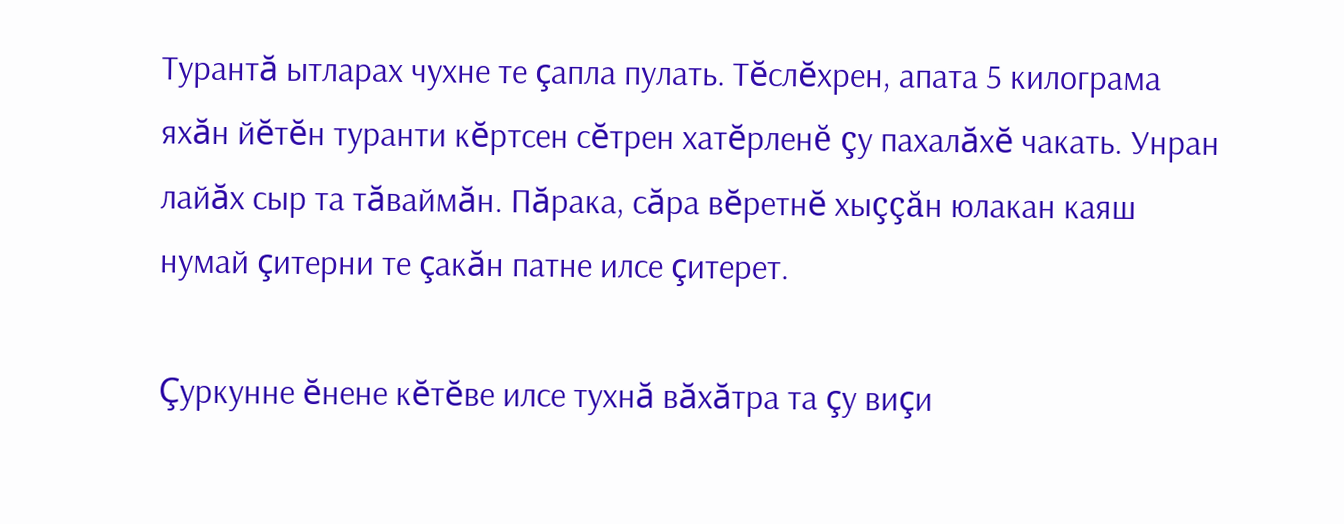Турантă ытларах чухне те çапла пулать. Тĕслĕхрен, апата 5 килограма яхăн йĕтĕн туранти кĕртсен сĕтрен хатĕрленĕ çу пахалăхĕ чакать. Унран лайăх сыр та тăваймăн. Пăрака, сăра вĕретнĕ хыççăн юлакан каяш нумай çитерни те çакăн патне илсе çитерет.

Çуркунне ĕнене кĕтĕве илсе тухнă вăхăтра та çу виçи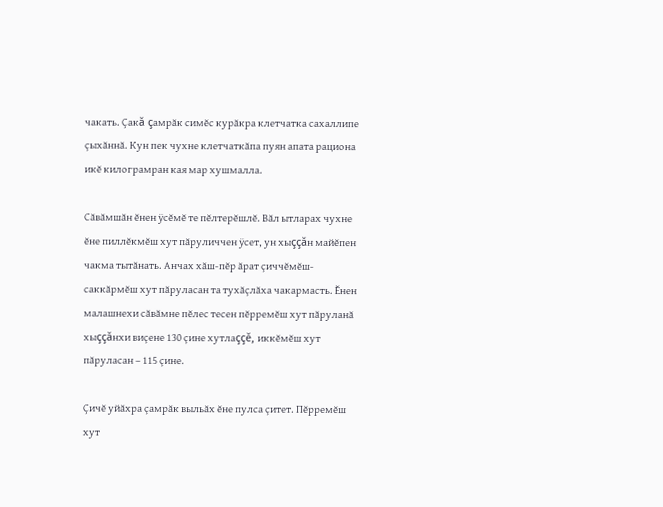чакать. Çакă çамрăк симĕс курăкра клетчатка сахаллипе çыхăннă. Кун пек чухне клетчаткăпа пуян апата рациона икĕ килограмран кая мар хушмалла.

Сăвăмшăн ĕнен ÿсĕмĕ те пĕлтерĕшлĕ. Вăл ытларах чухне ĕне пиллĕкмĕш хут пăруличчен ÿсет, ун хыççăн майĕпен чакма тытăнать. Анчах хăш-пĕр ăрат çиччĕмĕш-саккăрмĕш хут пăруласан та тухăçлăха чакармасть. Ĕнен малашнехи сăвăмне пĕлес тесен пĕрремĕш хут пăруланă хыççăнхи виçене 130 çине хутлаççĕ, иккĕмĕш хут пăруласан – 115 çине.

Çичĕ уйăхра çамрăк выльăх ĕне пулса çитет. Пĕрремĕш хут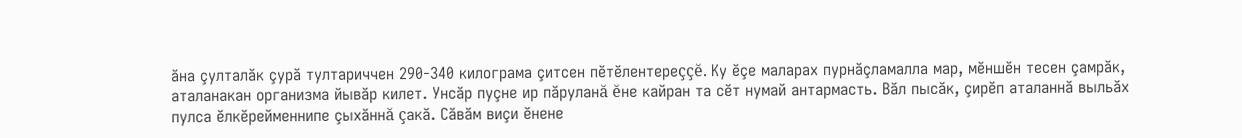ăна çулталăк çурă тултариччен 290-340 килограма çитсен пĕтĕлентереççĕ. Ку ĕçе маларах пурнăçламалла мар, мĕншĕн тесен çамрăк, аталанакан организма йывăр килет. Унсăр пуçне ир пăруланă ĕне кайран та сĕт нумай антармасть. Вăл пысăк, çирĕп аталаннă выльăх пулса ĕлкĕрейменнипе çыхăннă çакă. Сăвăм виçи ĕнене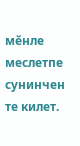мĕнле меслетпе сунинчен те килет.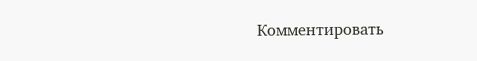Комментировать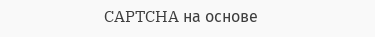CAPTCHA на основе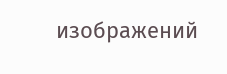изображений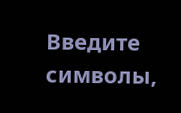Введите символы,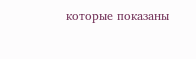которые показаны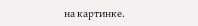на картинке.